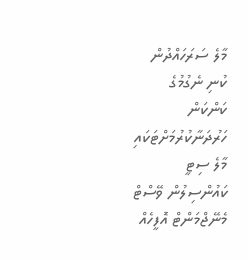މާލެ ސަރަހައްދުން ކުނި ނެގުމުގެ ކަންކަން ހަރުދަނާކުރުމަށްޓަކައި މާލެ ސިޓީ ކައުންސިލުން ވޭސްޓް މެނޭޖްމަންޓް އޮފީހެއް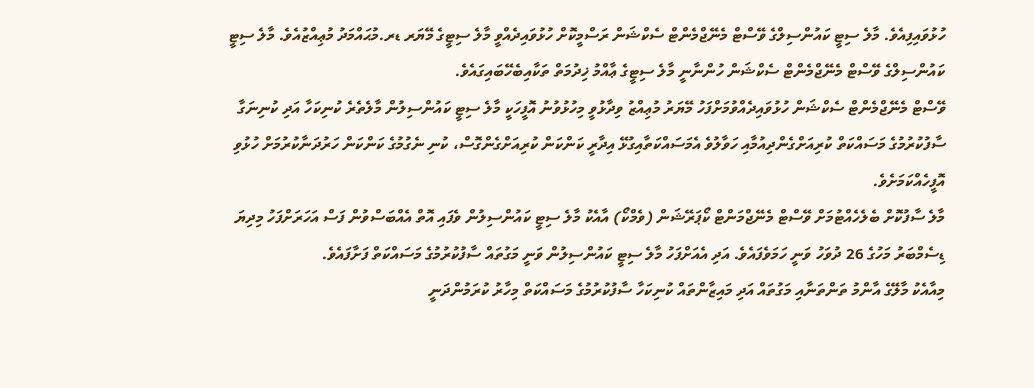ހުޅުވައިފިއެވެ. މާލެ ސިޓީ ކައުންސިލްގެ ވޭސްޓް މެނޭޖްމެންޓް ސެކްޝަން ރަސްމީކޮށް ހުޅުވައިދެއްވީ މާލެ ސިޓީގެ މޭޔަރ ޑރ.މުޙައްމަދު މުޢިއްޒުއެވެ. މާލެ ސިޓީ ކައުންސިލްގެ ވޭސްޓް މެނޭޖްމެންޓް ސެކްޝަން ހުންނާނީ މާލެ ސިޓީގެ ޢާއްމު ޚިދުމަތް ތަކާއިބެހޭބައިގައެވެ.
ވޭސްޓް މެނޭޖްމެންޓް ސެކްޝަން ހުޅުވައިދެއްވުމަށްފަހު މޭޔަރު މުޢިއްޒު ވިދާޅުވީ މިހުޅުވުނު އޮފީހަކީ މާލެ ސިޓީ ކައުންސިލުން މާލެތެރެ ކުނިކަހާ އަދި ކުނިނަގާ ސާފުކުރުމުގެ މަސައްކަތް ކުރިއަށްގެންދިއުމާއި ހަވާލުވެ އެމަސައްކަތާއިގުޅޭ އިދާރީ ކަންކަން ކުރިއަށްގެންގޮސް، ކުނި ނެގުމުގެ ކަންކަން ހަރުދަނާކުރުމަށް ހުޅުވި އޮފީހެއްކަމަށެވެ.
މާލެ ސާފުކޮށް ބެލެހެއްޓުމަށް ވޭސްޓް މެނޭޖްމަންޓް ކޯޕަރޭޝަން (ވެމްކޯ) އާއެކު މާލެ ސިޓީ ކައުންސިލުން ވެފައި އޮތް އެއްބަސްވުން ފަސް އަހަރަށްފަހު މިދިޔަ ޑިސެމްބަރު މަހުގެ 26 ދުވަހު ވަނީ ހަމަވެފައެވެ. އަދި އެއަށްފަހު މާލެ ސިޓީ ކައުންސިލުން ވަނީ މަގުތައް ސާފުކުރުމުގެ މަސައްކަތް ފަށާފައެވެ.
މިއާއެކު މާލޭގެ އާންމު ތަންތަނާއި މަގުތައް އަދި މައިޒާންތައް ކުނިކަހާ ސާފުކުރުމުގެ މަސައްކަތް މިހާރު ކުރަމުންދަނީ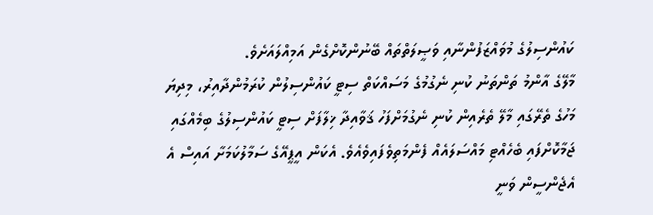ކައުންސިލުގެ މުވައްޒަފުންނާއި ވަޞީލަތްތައް ބޭނުންކޮށްގެން އަމިއްލައަށެވެ.
މާލޭގެ އާންމު ތަންތަނު ކުނި ނެގުމުގެ މަސައްކަތް ސިޓީ ކައުންސިލުން ކުރަމުންދާއިރު، މިދިޔަ މަހުގެ ތެރޭގައި މާލޭ ތެރެއިން ކުނި ނެގުމަށްފަހު ޤަވާއިދާ ޚިލާފަށް ސިޓީ ކައުންސިލުގެ ބިމެއްގައި ޖަމާކޮށްފައި ބެހެއްޓި މައްސަލައެއް ފެންމަތިވެފައިވެއެވެ. އެކަން އީޕީއޭގެ ސަމާލުކަމަށާ އައިސް އެ އެޖެންސީން ވަނީ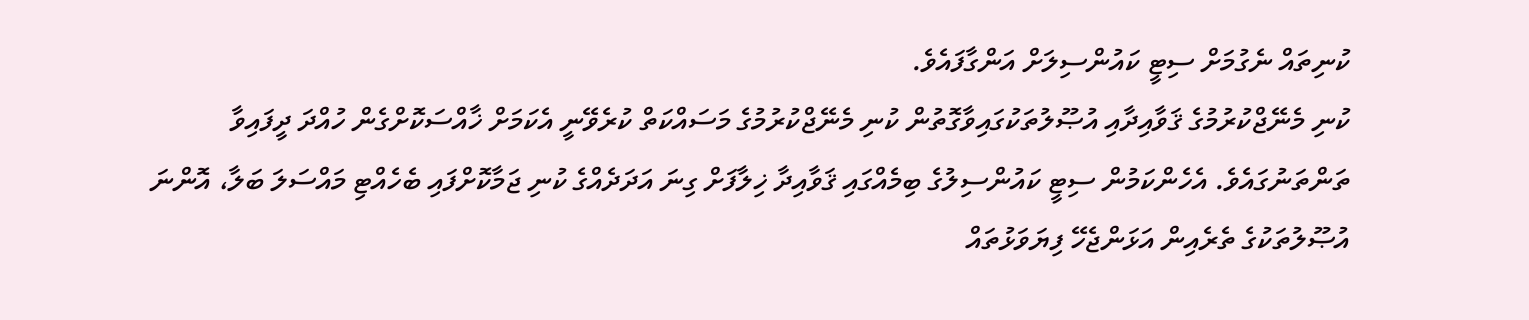ކުނިތައް ނެގުމަށް ސިޓީ ކައުންސިލަށް އަންގާފައެވެ.
ކުނި މެނޭޖްކުރުމުގެ ޤަވާއިދާއި އުޞޫލުތަކުގައިވާގޮތުން ކުނި މެނޭޖްކުރުމުގެ މަސައްކަތް ކުރެވޭނީ އެކަމަށް ޚާއްސަކޮށްގެން ހުއްދަ ދީފައިވާ ތަންތަނުގައެވެ. އެހެންކަމުން ސިޓީ ކައުންސިލުގެ ބިމެއްގައި ޤަވާއިދާ ޚިލާފަށް ގިނަ އަދަދެއްގެ ކުނި ޖަމާކޮށްފައި ބެހެއްޓި މައްސަލަ ބަލާ، އޮންނަ އުޞޫލުތަކުގެ ތެރެއިން އަޅަންޖެހޭ ފިޔަވަޅުތައް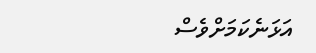އަޅަނެކަމަށްވެސް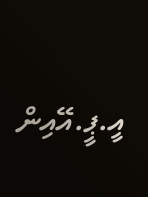އީ.ޕީ.އޭއިން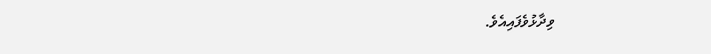ވިދާޅުވެފައިއެވެ.